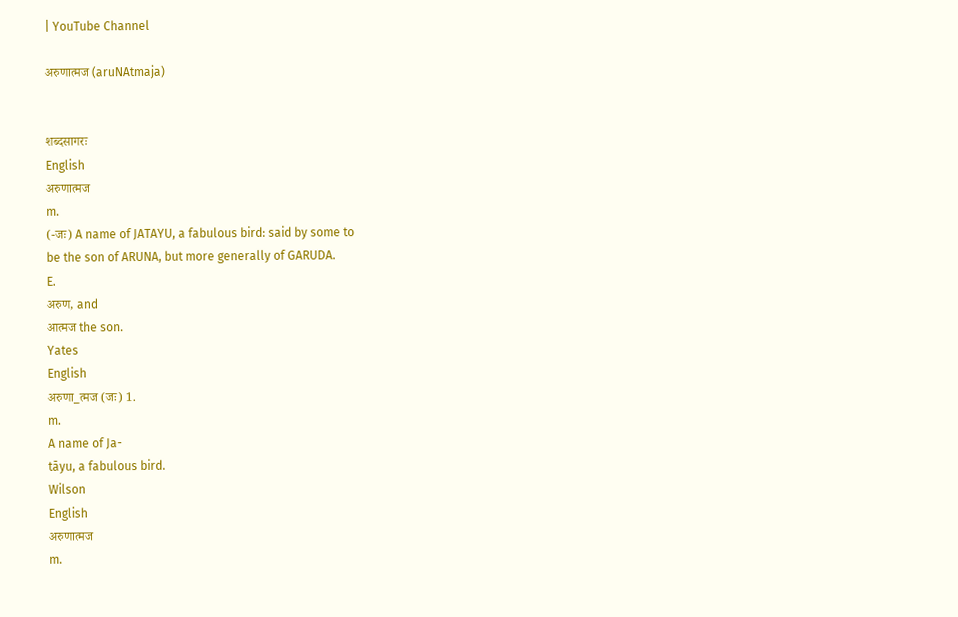| YouTube Channel

अरुणात्मज (aruNAtmaja)


शब्दसागरः
English
अरुणात्मज
m.
(-जः) A name of JATAYU, a fabulous bird: said by some to
be the son of ARUNA, but more generally of GARUDA.
E.
अरुण, and
आत्मज the son.
Yates
English
अरुणा_त्मज (जः) 1.
m.
A name of Ja-
tāyu, a fabulous bird.
Wilson
English
अरुणात्मज
m.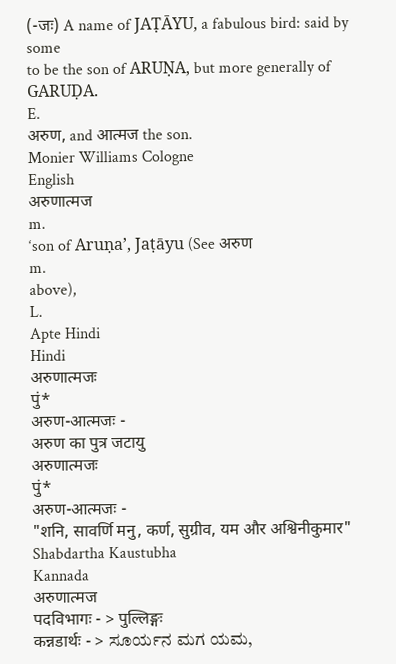(-जः) A name of JAṬĀYU, a fabulous bird: said by some
to be the son of ARUṆA, but more generally of GARUḌA.
E.
अरुण, and आत्मज the son.
Monier Williams Cologne
English
अरुणात्मज
m.
‘son of Aruṇa’, Jaṭāyu (See अरुण
m.
above),
L.
Apte Hindi
Hindi
अरुणात्मजः
पुं*
अरुण-आत्मजः -
अरुण का पुत्र जटायु
अरुणात्मजः
पुं*
अरुण-आत्मजः -
"शनि, सावर्णि मनु, कर्ण, सुग्रीव, यम और अश्विनीकुमार"
Shabdartha Kaustubha
Kannada
अरुणात्मज
पदविभागः - > पुल्लिङ्गः
कन्नडार्थः - > ಸೂರ್ಯನ ಮಗ ಯಮ,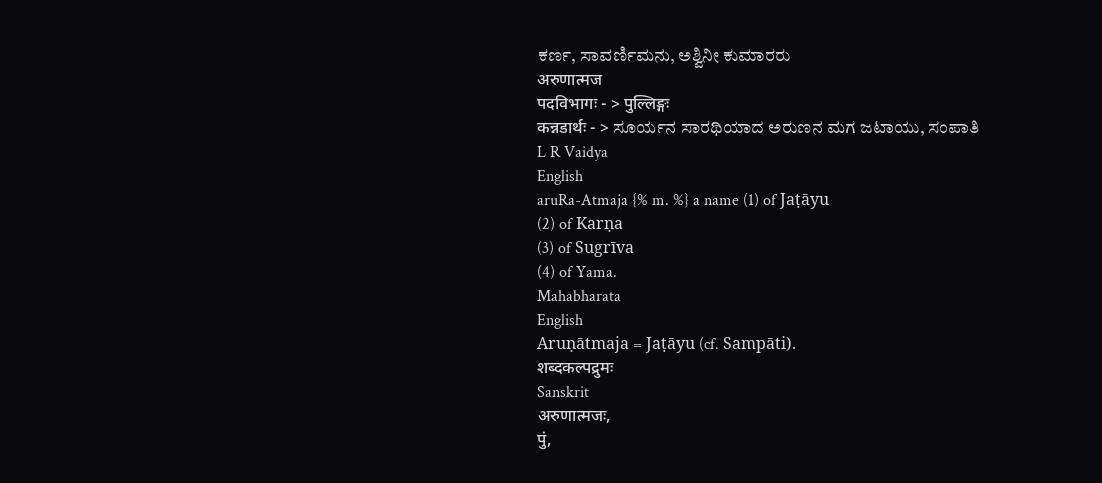ಕರ್ಣ, ಸಾವರ್ಣಿಮನು, ಅಶ್ವಿನೀ ಕುಮಾರರು
अरुणात्मज
पदविभागः - > पुल्लिङ्गः
कन्नडार्थः - > ಸೂರ್ಯನ ಸಾರಥಿಯಾದ ಅರುಣನ ಮಗ ಜಟಾಯು, ಸಂಪಾತಿ
L R Vaidya
English
aruRa-Atmaja {% m. %} a name (1) of Jaṭāyu
(2) of Karṇa
(3) of Sugrīva
(4) of Yama.
Mahabharata
English
Aruṇātmaja = Jaṭāyu (cf. Sampāti).
शब्दकल्पद्रुमः
Sanskrit
अरुणात्मजः,
पुं,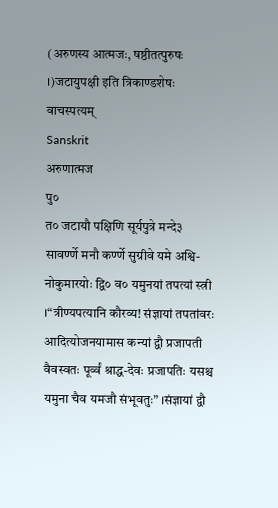(अरुणस्य आत्मजः, षष्ठीतत्पुरुषः ।)जटायुपक्षी इति त्रिकाण्डशेषः
वाचस्पत्यम्
Sanskrit
अरुणात्मज
पु०
त० जटायौ पक्षिणि सूर्यपुत्रे मन्दे३ सावर्ण्णे मनौ कर्ण्णे सुग्रीवे यमे अश्वि-नोकुमारयोः द्वि० व० यमुनयां तपत्यां स्त्री ।“त्रीण्यपत्यानि कौरव्य! संज्ञायां तपतांवरः आदित्योजनयामास कन्यां द्वौ प्रजापती वैवस्वतः पूर्व्वं श्राद्ध-देवः प्रजापतिः यसश्च यमुना चैव यमजौ संभूवतुः” ।संज्ञायां द्वौ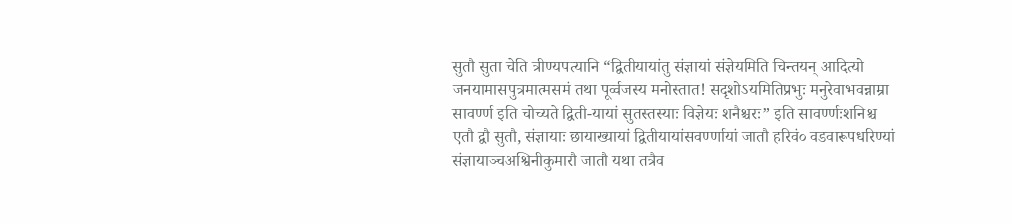सुतौ सुता चेति त्रीण्यपत्यानि “द्वितीयायांतु संज्ञायां संज्ञेयमिति चिन्तयन् आदित्यो जनयामासपुत्रमात्मसमं तथा पूर्व्वजस्य मनोस्तात! सदृशोऽयमितिप्रभुः मनुरेवाभवन्नाम्रा सावर्ण्ण इति चोच्यते द्विती-यायां सुतस्तस्याः विज्ञेयः शनैश्चरः” इति सावर्ण्णःशनिश्च एतौ द्वौ सुतौ, संज्ञायाः छायाख्यायां द्वितीयायांसवर्ण्णायां जातौ हरिवं० वडवारूपधरिण्यां संज्ञायाञ्चअश्विनीकुमारौ जातौ यथा तत्रैव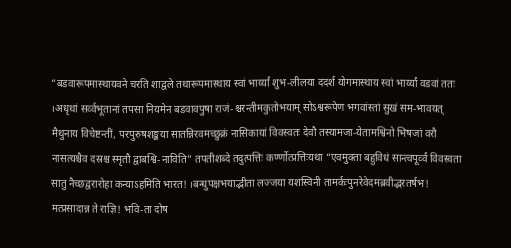“बडवारूपमास्थायवने चरति शाद्वले तथारूपमास्थाय स्वां भार्य्यां शुभ-लीलया ददर्श योगमास्थाय स्वां भार्य्यां वडवां ततः ।अधृथां सर्व्वभूतानां तपसा नियमेन बडवावपुषा राजं-श्चरन्तीमकुतोभयाम् सोऽश्वरूपेण भगवांस्तां सुखं सम-भावयत् मैथुनाय विचेष्टन्तीं, परपुरुषशङ्कया सातन्निरवमच्छुक्रं नासिकायां विवस्वतः देवौ तस्यामजा-येतामश्विनो भिषजां वरौ नासत्यश्चैव दस्रश्च स्मृतौ द्वाबश्वि-नाविति” तपतीशब्दे तदुत्पत्तिः कर्ण्णोत्प्रत्तिःयथा “एवमुक्ता बहुविधं सान्त्वपूर्व्वं विवस्वता सातु नैच्छद्वरारोहा कन्याऽहमिति भारत! ।बन्धुपक्षभयाद्भीता लज्जया यशस्विनी तामर्कःपुनरेवेदमब्रवीद्भरतर्षभ! मत्प्रसादान्न ते राज्ञि! भवि-ता दोष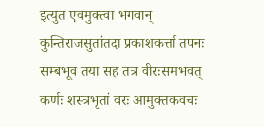इत्युत एवमुक्त्वा भगवान् कुन्तिराजसुतांतदा प्रकाशकर्त्ता तपनः सम्बभूव तया सह तत्र वीरःसमभवत् कर्णः शस्त्रभृतां वरः आमुक्तकवचः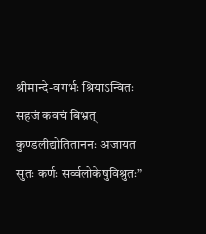श्रीमान्दे-वगर्भः श्रियाऽन्वितः सहजं कवचं बिभ्रत् कुण्डलीद्योतिताननः अजायत सुतः कर्णः सर्व्वलोकेषुविश्रुतः”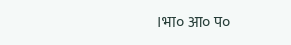।भा० आ० प०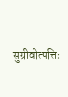सुग्रीवोत्पत्तिः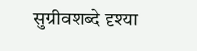सुग्रीवशब्दे दृश्या